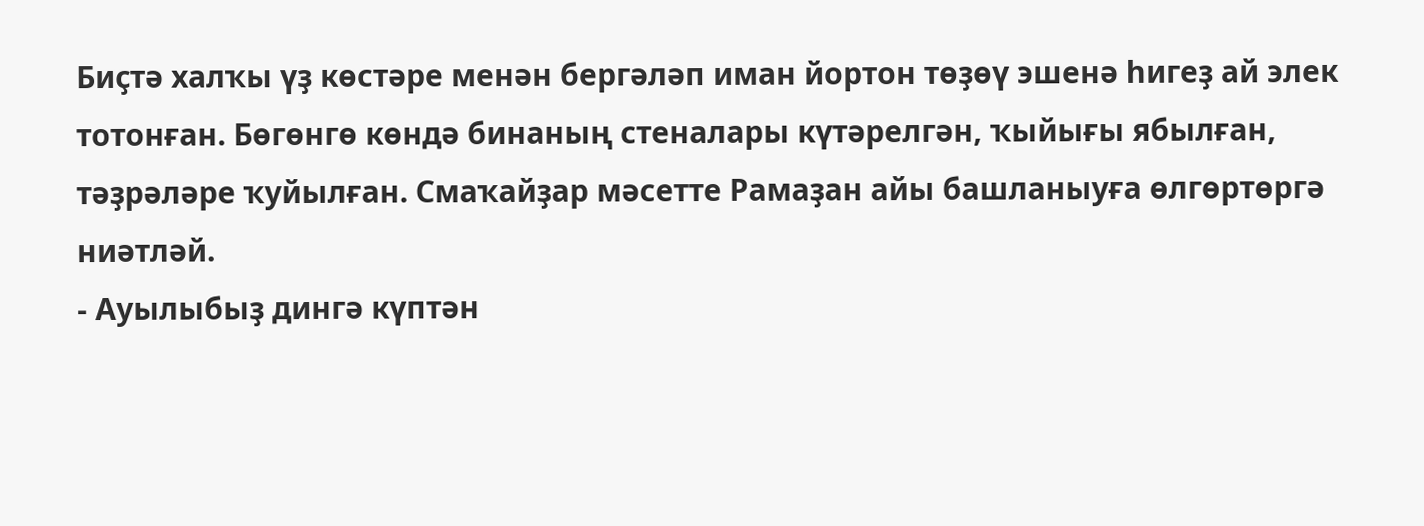Биҫтә халҡы үҙ көстәре менән бергәләп иман йортон төҙөү эшенә һигеҙ ай элек тотонған. Бөгөнгө көндә бинаның стеналары күтәрелгән, ҡыйығы ябылған, тәҙрәләре ҡуйылған. Смаҡайҙар мәсетте Рамаҙан айы башланыуға өлгөртөргә ниәтләй.
- Ауылыбыҙ дингә күптән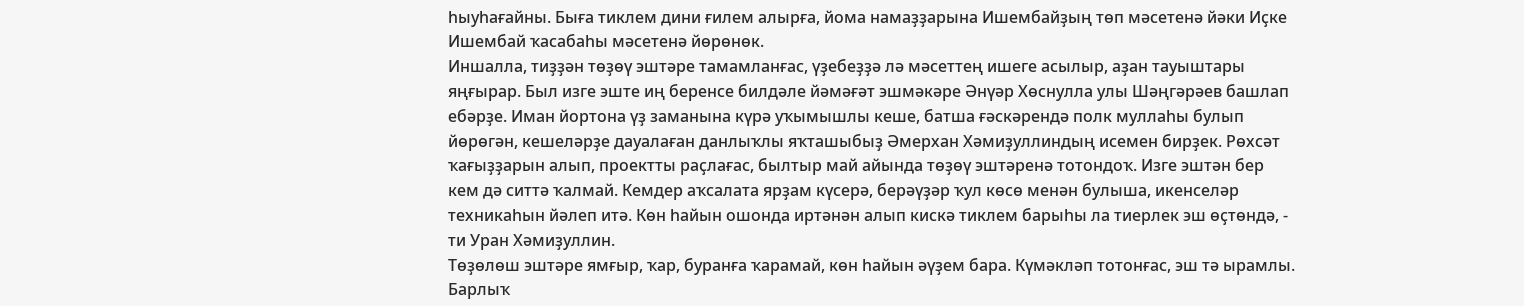һыуһағайны. Быға тиклем дини ғилем алырға, йома намаҙҙарына Ишембайҙың төп мәсетенә йәки Иҫке Ишембай ҡасабаһы мәсетенә йөрөнөк.
Иншалла, тиҙҙән төҙөү эштәре тамамланғас, үҙебеҙҙә лә мәсеттең ишеге асылыр, аҙан тауыштары яңғырар. Был изге эште иң беренсе билдәле йәмәғәт эшмәкәре Әнүәр Хөснулла улы Шәңгәрәев башлап ебәрҙе. Иман йортона үҙ заманына күрә уҡымышлы кеше, батша ғәскәрендә полк муллаһы булып йөрөгән, кешеләрҙе дауалаған данлыҡлы яҡташыбыҙ Әмерхан Хәмиҙуллиндың исемен бирҙек. Рөхсәт ҡағыҙҙарын алып, проектты раҫлағас, былтыр май айында төҙөү эштәренә тотондоҡ. Изге эштән бер кем дә ситтә ҡалмай. Кемдер аҡсалата ярҙам күсерә, берәүҙәр ҡул көсө менән булыша, икенселәр техникаһын йәлеп итә. Көн һайын ошонда иртәнән алып кискә тиклем барыһы ла тиерлек эш өҫтөндә, - ти Уран Хәмиҙуллин.
Төҙөлөш эштәре ямғыр, ҡар, буранға ҡарамай, көн һайын әүҙем бара. Күмәкләп тотонғас, эш тә ырамлы. Барлыҡ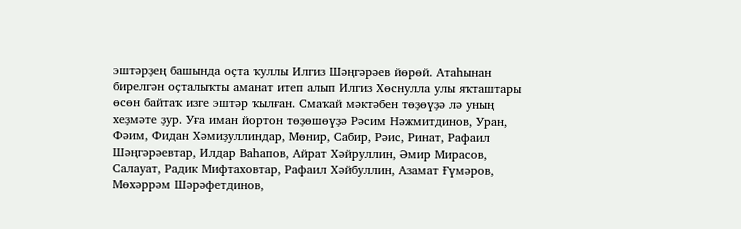эштәрҙең башында оҫта ҡуллы Илгиз Шәңгәрәев йөрөй. Атаһынан бирелгән оҫталыҡты аманат итеп алып Илгиз Хөснулла улы яҡташтары өсөн байтаҡ изге эштәр ҡылған. Смаҡай мәктәбен төҙөүҙә лә уның хеҙмәте ҙур. Уға иман йортон төҙөшөүҙә Рәсим Нәжмитдинов, Уран, Фәим, Фидан Хәмиҙуллиндар, Мөнир, Сабир, Рәис, Ринат, Рафаил Шәңгәрәевтар, Илдар Ваһапов, Айрат Хәйруллин, Әмир Мирасов, Салауат, Радик Мифтаховтар, Рафаил Хәйбуллин, Азамат Ғүмәров, Мөхәррәм Шәрәфетдинов,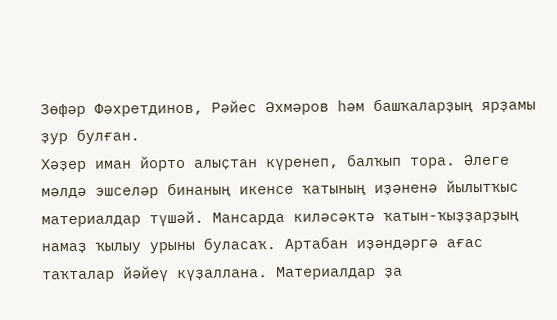Зөфәр Фәхретдинов, Рәйес Әхмәров һәм башҡаларҙың ярҙамы ҙур булған.
Хәҙер иман йорто алыҫтан күренеп, балҡып тора. Әлеге мәлдә эшселәр бинаның икенсе ҡатының иҙәненә йылытҡыс материалдар түшәй. Мансарда киләсәктә ҡатын-ҡыҙҙарҙың намаҙ ҡылыу урыны буласаҡ. Артабан иҙәндәргә ағас таҡталар йәйеү күҙаллана. Материалдар ҙа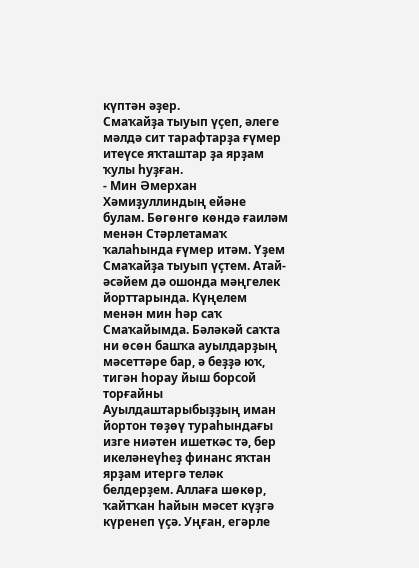күптән әҙер.
Смаҡайҙа тыуып үҫеп, әлеге мәлдә сит тарафтарҙа ғүмер итеүсе яҡташтар ҙа ярҙам ҡулы һуҙған.
- Мин Әмерхан Хәмиҙуллиндың ейәне булам. Бөгөнгө көндә ғаиләм менән Стәрлетамаҡ ҡалаһында ғүмер итәм. Үҙем Смаҡайҙа тыуып үҫтем. Атай-әсәйем дә ошонда мәңгелек йорттарында. Күңелем менән мин һәр саҡ Смаҡайымда. Бәләкәй саҡта ни өсөн башҡа ауылдарҙың мәсеттәре бар, ә беҙҙә юҡ, тигән һорау йыш борсой торғайны
Ауылдаштарыбыҙҙың иман йортон төҙөү тураһындағы изге ниәтен ишеткәс тә, бер икеләнеүһеҙ финанс яҡтан ярҙам итергә теләк белдерҙем. Аллаға шөкөр, ҡайтҡан һайын мәсет күҙгә күренеп үҫә. Уңған, егәрле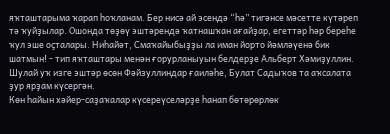яҡташтарыма ҡарап һоҡланам. Бер нисә ай эсендә “һә” тигәнсе мәсетте күтәреп тә ҡуйҙылар. Ошонда төҙөү эштәрендә ҡатнашҡан ағайҙар, егеттәр һәр береһе ҡул эше оҫталары. Ниһайәт, Смаҡайыбыҙҙы ла иман йорто йәмләүенә бик шатмын! - тип яҡташтары менән ғорурланыуын белдерҙе Альберт Хәмиҙуллин. Шулай уҡ изге эштәр өсөн Фәйзуллиндар ғаиләһе, Булат Садыҡов та аҡсалата ҙур ярҙам күсергән.
Көн һайын хәйер-саҙаҡалар күсереүселәрҙе һанап бөтөрөрлөк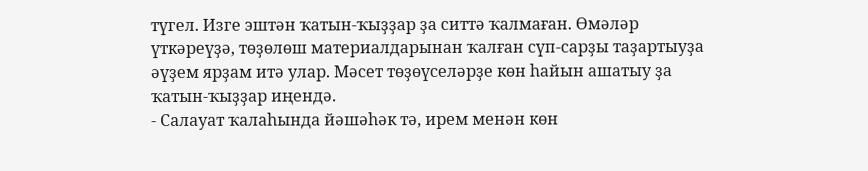түгел. Изге эштән ҡатын-ҡыҙҙар ҙа ситтә ҡалмаған. Өмәләр үткәреүҙә, төҙөлөш материалдарынан ҡалған сүп-сарҙы таҙартыуҙа әүҙем ярҙам итә улар. Мәсет төҙөүселәрҙе көн һайын ашатыу ҙа ҡатын-ҡыҙҙар иңендә.
- Салауат ҡалаһында йәшәһәк тә, ирем менән көн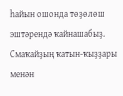һайын ошонда төҙөлөш эштәрендә ҡайнашабыҙ. Смаҡайҙың ҡатын-ҡыҙҙары менән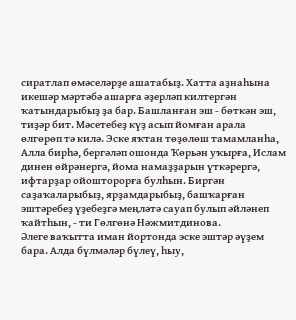сиратлап өмәселәрҙе ашатабыҙ. Хатта аҙнаһына икешәр мәртәбә ашарға әҙерләп килтергән ҡатындарыбыҙ ҙа бар. Башланған эш - бөткән эш, тиҙәр бит. Мәсетебеҙ күҙ асып йомған арала өлгөрөп тә килә. Эске яҡтан төҙөлөш тамамланһа, Алла бирһә, бергәләп ошонда Ҡөрьән уҡырға, Ислам динен өйрәнергә, йома намаҙҙарын үткәрергә, ифтарҙар ойошторорға булһын. Биргән саҙаҡаларыбыҙ, ярҙамдарыбыҙ, башҡарған эштәребеҙ үҙебеҙгә меңләтә сауап булып әйләнеп ҡайтһын, - ти Гөлгөнә Нәжмитдинова.
Әлеге ваҡытта иман йортонда эске эштәр әүҙем бара. Алда бүлмәләр бүлеү, һыу,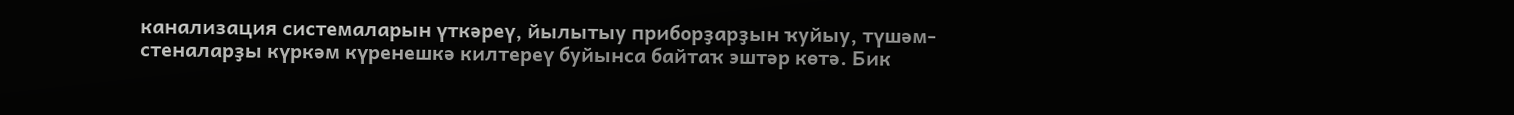канализация системаларын үткәреү, йылытыу приборҙарҙын ҡуйыу, түшәм-стеналарҙы күркәм күренешкә килтереү буйынса байтаҡ эштәр көтә. Бик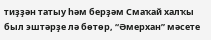тиҙҙән татыу һәм берҙәм Смаҡай халҡы был эштәрҙе лә бөтөр, “Әмерхан” мәсете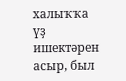халыҡҡа үҙ ишектәрен асыр, был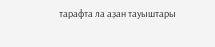тарафта ла аҙан тауыштары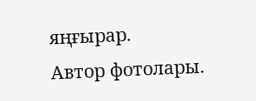яңғырар.
Автор фотолары.